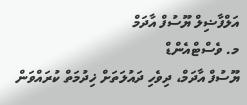އަލްފާޟިލް ޔޫސުފް އާދަމް
މ. ވެސްޓްއެންޑް
ޔޫސުފް އާދަމް، ދިވެހި ދައުލަތަށް ޚިދުމަތް ކުރައްވަން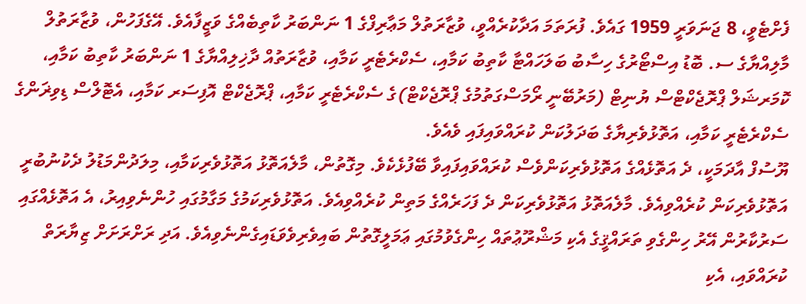ފެށްޓެވީ، 8 ޖަނަވަރީ 1959 ގައެވެ. ފުރަތަމަ އަދާކުރެއްވީ، ވުޒާރަތުލް މަޢާރިފްގެ 1 ނަންބަރު ކާތިބެއްގެ ވަޒީފާއެވެ. އޭގެފަހުން، ވުޒާރަތުލް މާލިއްޔާގެ ސ. ބޮޑު އިސްޓޯރުގެ ހިސާބު ބަލަހައްޓާ ކާތިބު ކަމާއި، ސެކްރެޓެރީ ކަމާއި، ވުޒާރަތުއް ދާޚިލިއްޔާގެ 1 ނަންބަރު ކާތިބު ކަމާއި، ކޮމަރޝަލް ޕްރޮޖެކްޓްސް ޔުނިޓް (މަރުބޭނީ ރޯމަސްގަތުމުގެ ޕްރޮޖެކްޓް)ގެ ސެކްރެޓެރީ ކަމާއި، ޕްރޮޖެކްޓް އޮފިސަރ ކަމާއި، އެޓޮލްސް ޑިވިޜަންގެ ސެކްރެޓެރީ ކަމާއި، އަތޮޅުވެރިޔާގެ ބަދަލުކަން ކުރައްވައިފައި ވެއެވެ.
ޔޫސުފް އާދަމަކީ، ދެ އަތޮޅެއްގެ އަތޮޅުވެރިކަންވެސް ކުރައްވައިފައިވާ ބޭފުޅެކެވެ. މިގޮތުން، މާލެއަތޮޅު އަތޮޅުވެރިކަމާއި، މިލަދުންމަޑުލު ދެކުނުބުރީ އަތޮޅުވެރިކަން ކުރެއްވިއެވެ. މާލެއަތޮޅު އަތޮޅުވެރިކަން ދެ ފަހަރެއްގެ މަތިން ކުރެއްވިއެވެ. އަތޮޅުވެރިކަމުގެ މަގާމުގައި ހުންނެވިއިރު، އެ އަތޮޅެއްގައި ސަރުކާރުން އޭރު ހިންގެވި ތަރައްޤީގެ އެކި މަޝްރޫޢުތައް ހިންގެވުމުގައި ޢަމަލީގޮތުން ބައިވެރިވެވަޑައިގެންނެވިއެވެ. އަދި ރަށްރަށަށް ޒިޔާރަތް ކުރައްވައި، އެކި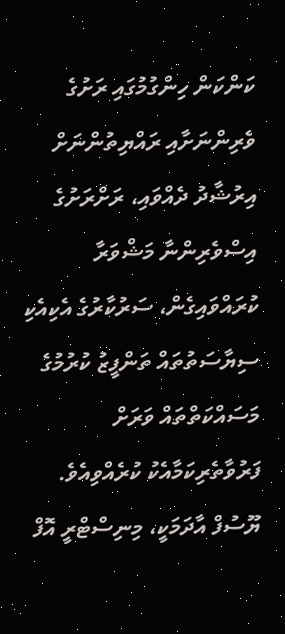ކަންކަން ހިންގުމުގައި ރަށުގެ ވެރިންނަށާއި ރައްޔިތުންނަށް އިރުޝާދު ދެއްވައި، ރަށްރަށުގެ އިސްވެރިންނާ މަޝްވަރާ ކުރައްވައިގެން، ސަރުކާރުގެ އެކިއެކި ސިޔާސަތުތައް ތަންފީޒު ކުރުމުގެ މަސައްކަތްތައް ވަރަށް ފަރުވާތެރިކަމާއެކު ކުރެއްވިއެވެ.
ޔޫސުފް އާދަމަކީ، މިނިސްޓްރީ އޮފް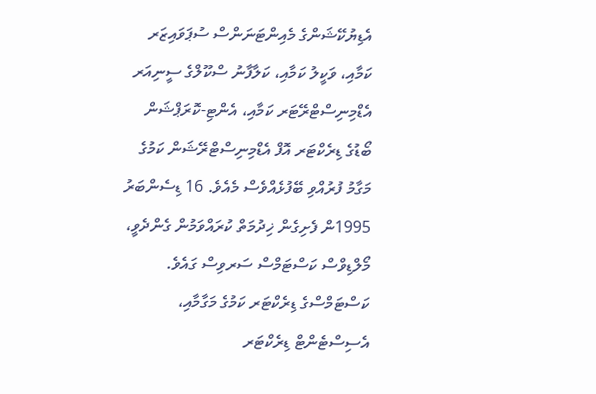އެޑިޔުކޭޝަންގެ މެއިންޓަނަންސް ސުޕަވައިޒަރ ކަމާއި، ވަކީލު ކަމާއި، ކަލާފާނު ސްކޫލްގެ ސީނިއަރ އެޑްމިނިސްޓްރޭޓަރ ކަމާއި، އެންޓި-ކޮރަޕްޝަން ބޯޑުގެ ޑިރެކްޓަރ އޮފް އެޑްމިނިސްޓްރޭޝަން ކަމުގެ މަގާމު ފުރުއްވި ބޭފުޅެއްވެސް މެއެވެ. 16 ޑިސެންބަރު 1995ން ފެށިގެން ޚިދުމަތް ކުރައްވަމުން ގެންދެވީ، މޯލްޑިވްސް ކަސްޓަމްސް ސަރވިސް ގައެވެ. ކަސްޓަމްސްގެ ޑިރެކްޓަރ ކަމުގެ މަގާމާއި، އެސިސްޓެންޓް ޑިރެކްޓަރ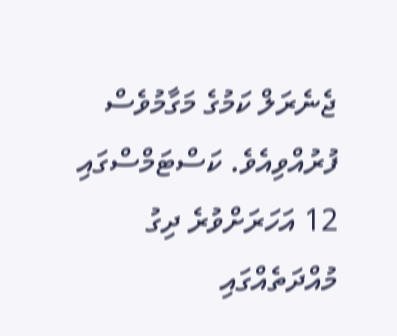ޖެނެރަލް ކަމުގެ މަގާމުވެސް ފުރުއްވިއެވެ. ކަސްޓަމްސްގައި 12 އަހަރަށްވުރެ ދިގު މުއްދަތެއްގައި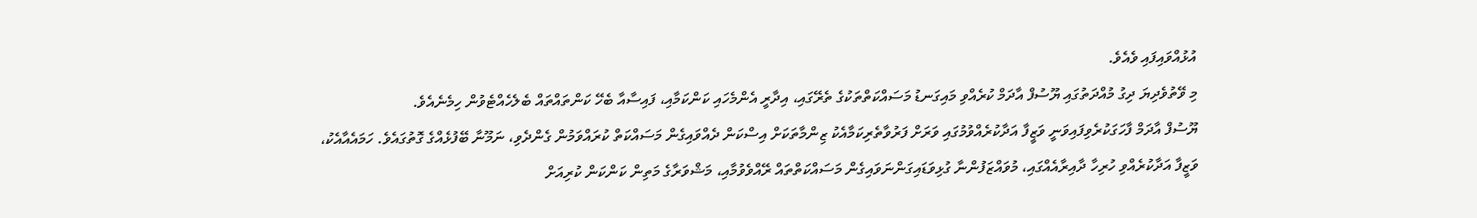އުޅުއްވައިފައި ވެއެވެ.
މި ވޭތުވެދިޔަ ދިގު މުއްދަތުގައި ޔޫސުފް އާދަމް ކުރެއްވި މައިގަނޑު މަސައްކަތްތަކުގެ ތެރޭގައި، އިދާރީ އެންމެހައި ކަންކަމާއި، ފައިސާއާ ބެހޭ ކަންތައްތައް ބެލެހެއްޓެވުން ހިމެނެއެވެ.
ޔޫސުފް އާދަމް ފާހަގަކުރެވިފައިވަނީ ވަޒީފާ އަދާކުރެއްވުމުގައި ވަރަށް ފަރުވާތެރިކަމާއެކު ޒިންމާތަކަށް އިސްކަން ދެއްވައިގެން މަސައްކަތް ކުރައްވަމުން ގެންދެވި، ނަމޫނާ ބޭފުޅެއްގެ ގޮތުގައެވެ. ހަމައެއާއެކު، ވަޒީފާ އަދާކުރެއްވި ހުރިހާ ދާއިރާއެއްގައި، މުވައްޒަފުންނާ ގުޅިވަޑައިގަންނަވައިގެން މަސައްކަތްތައް ރޭއްވެވުމާއި، މަޝްވަރާގެ މަތިން ކަންކަން ކުރިއަށް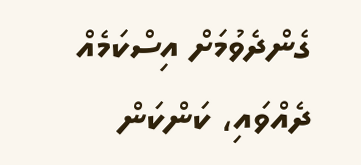ގެންދެވުމަށް އިސްކަމެއް ދެއްވައި، ކަންކަން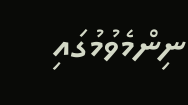ނިންމެވުމުގައި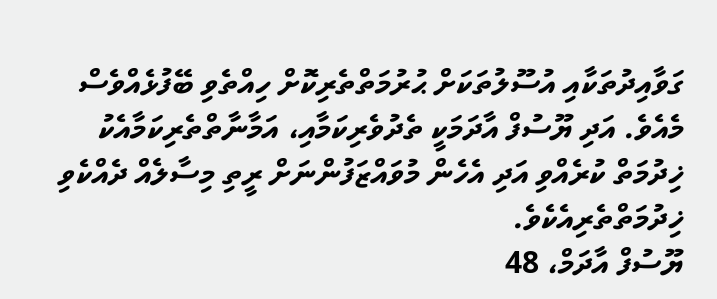ގަވާއިދުތަކާއި އުސޫލުތަކަށް ޙުރުމަތްތެރިކޮށް ހިއްތެވި ބޭފުޅެއްވެސް މެއެވެ. އަދި ޔޫސުފް އާދަމަކީ ތެދުވެރިކަމާއި، އަމާނާތްތެރިކަމާއެކު ޚިދުމަތް ކުރެއްވި އަދި އެހެން މުވައްޒަފުންނަށް ރީތި މިސާލެއް ދެއްކެވި ޚިދުމަތްތެރިއެކެވެ.
ޔޫސުފް އާދަމް، 48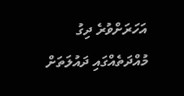އަހަރަށްވުރެ ދިގު މުއްދަތެއްގައި ދައުލަތަށް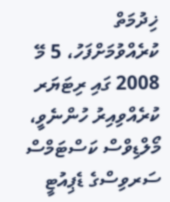ޚިދުމަތް ކުރެއްވުމަށްފަހު، 5 މޭ 2008 ގައި ރިޓަޔަރ ކުރެއްވިއިރު ހުންނެވީ، މޯލްޑިވްސް ކަސްޓަމްސް ސަރވިސްގެ ޑެޕިއުޓީ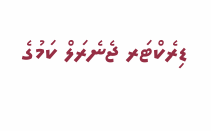ޑިރެކްޓަރ ޖެނެރަލް ކަމުގެ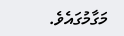މަގާމުގައެވެ.